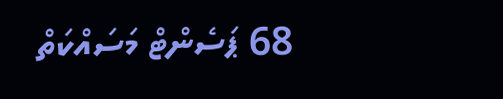68 ޕަސެންޓް މަސައްކަތް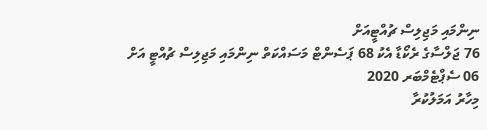ނިންމައި މަޖިލިސް ޗުއްޓީއަށް
76 ޖަލްސާގެ ރެކޯޑާ އެކު 68 ޕަސެންޓް މަސައްކަތް ނިންމައި މަޖިލިސް ޗުއްޓީ އަށް
06 ސެޕްޓެމްބަރ 2020
މިހާރު އަމަލުކުރާ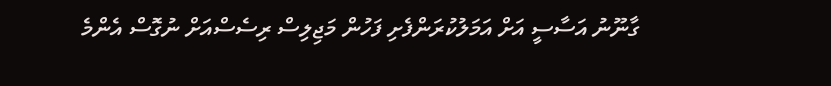ގާނޫނު އަސާސީ އަށް އަމަލުކުރަންފެށި ފަހުން މަޖިލިސް ރިސެސްއަށް ނުގޮސް އެންމެ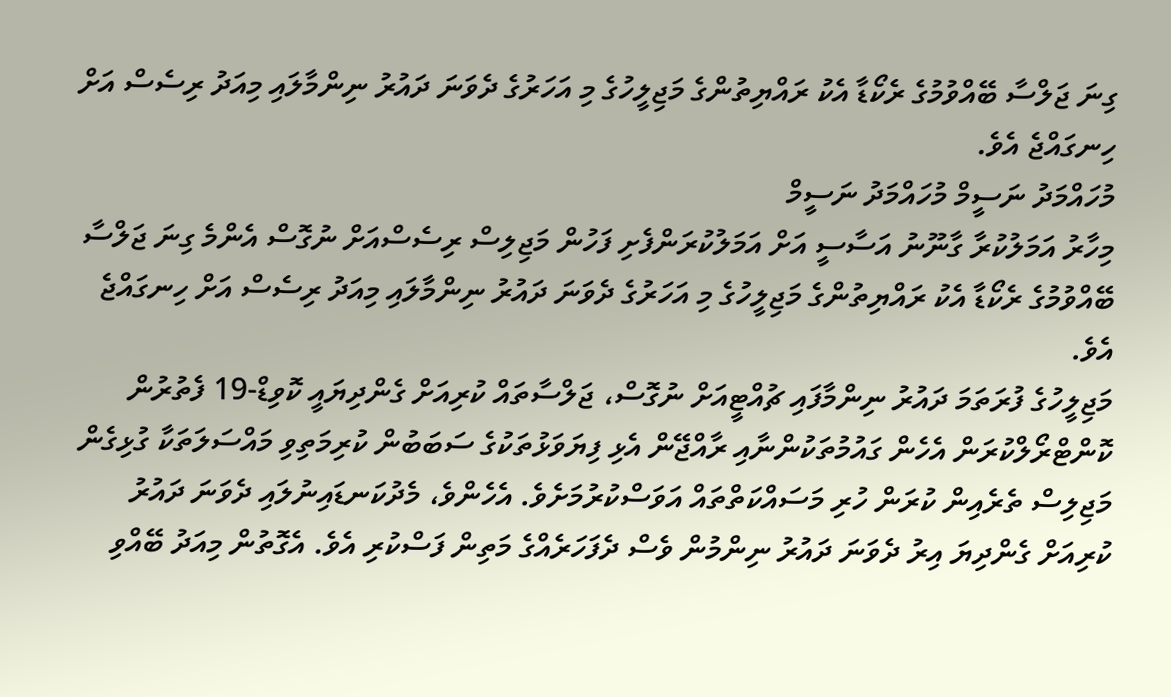ގިނަ ޖަލްސާ ބޭއްވުމުގެ ރެކޯޑާ އެކު ރައްޔިތުންގެ މަޖިލީހުގެ މި އަހަރުގެ ދެވަނަ ދައުރު ނިންމާލައި މިއަދު ރިސެސް އަށް ހިނގައްޖެ އެވެ.
މުހައްމަދު ނަސީމް މުހައްމަދު ނަސީމް
މިހާރު އަމަލުކުރާ ގާނޫނު އަސާސީ އަށް އަމަލުކުރަންފެށި ފަހުން މަޖިލިސް ރިސެސްއަށް ނުގޮސް އެންމެ ގިނަ ޖަލްސާ ބޭއްވުމުގެ ރެކޯޑާ އެކު ރައްޔިތުންގެ މަޖިލީހުގެ މި އަހަރުގެ ދެވަނަ ދައުރު ނިންމާލައި މިއަދު ރިސެސް އަށް ހިނގައްޖެ އެވެ.
މަޖިލީހުގެ ފުރަތަމަ ދައުރު ނިންމާފައި ޗުއްޓީއަށް ނުގޮސް، ޖަލްސާތައް ކުރިއަށް ގެންދިޔައީ ކޮވިޑް-19 ފެތުރުން ކޮންޓްރޯލްކުރަން އެހެން ގައުމުތަކުންނާއި ރާއްޖޭން އެޅި ފިޔަވަޅުތަކުގެ ސަބަބުން ކުރިމަތިވި މައްސަލަތަކާ ގުޅިގެން މަޖިލިސް ތެރެއިން ކުރަން ހުރި މަސައްކަތްތައް އަވަސްކުރުމަށެވެ. އެހެންވެ، މެދުކަނޑައިނުލައި ދެވަނަ ދައުރު ކުރިއަށް ގެންދިޔަ އިރު ދެވަނަ ދައުރު ނިންމުން ވެސް ދެފަހަރެއްގެ މަތިން ފަސްކުރި އެވެ. އެގޮތުން މިއަދު ބޭއްވި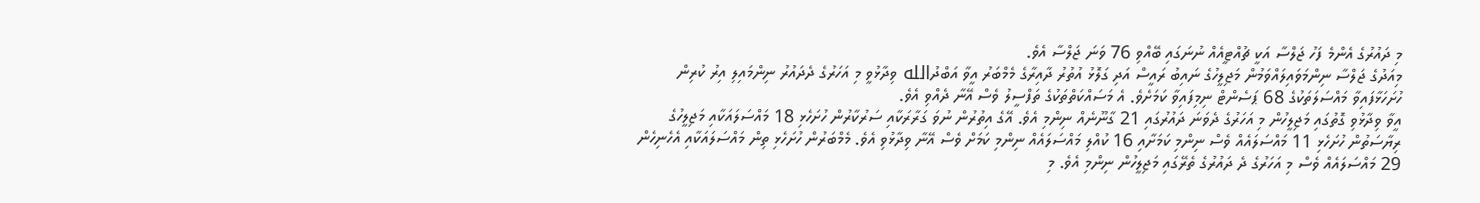މި ދައުރުގެ އެންމެ ފަހު ޖަލްސާ އަކީ ޗުއްޓީއެއް ނުނަގައި ބޭއްވި 76 ވަނަ ޖަލްސާ އެވެ.
މިއަދުގެ ޖަލްސާ ނިންމަވައިލައްވަމުން މަޖިލީހުގެ ނައިބު ރައީސް އަދި ގަލޮޅު އުތުރު ދާއިރާގެ މެމްބަރު އީވާ އަބްދުالله ވިދާޅުވީ މި އަހަރުގެ ދެދައުރު ނިންމައިލި އިރު ކުރިން ހުށަހަޅާފައިވާ މައްސަލަތަކުގެ 68 ޕަސެންޓް ނިމިފައިވާ ކަމަށެވެ. އެ މަސައްކަތްތަކުގެ ތަފްސީލު ވެސް އޭނާ ދެއްވި އެވެ.
އީވާ ވިދާޅުވި ގޮތުގައި މަޖިލީހުން މި އަހަރުގެ ދެވަނަ ދައުރުގައި 21 ގާނޫނެއް ނިންމި އެވެ. އޭގެ އިތުރުން ނުވަ ގަރާރަކާއި ސަރުކާރުން ހުށަހެޅި 18 މައްސަލައަކާއި މަޖިލީހުގެ ރިޔާސަތުން ހުށަހެޅި 11 މައްސަލައެއް ވެސް ނިންމި ކަމަށާއި 16 ކުއްލި މައްސަލައެއް ނިންމި ކަމަށް ވެސް އޭނާ ވިދާޅުވި އެވެ. މެމްބަރުން ހުށަހެޅި ތިން މައްސަލައަކާއި އެހެނިހެން 29 މައްސަލައެއް ވެސް މި އަހަރުގެ ދެ ދައުރުގެ ތެރޭގައި މަޖިލީހުން ނިންމި އެވެ. މި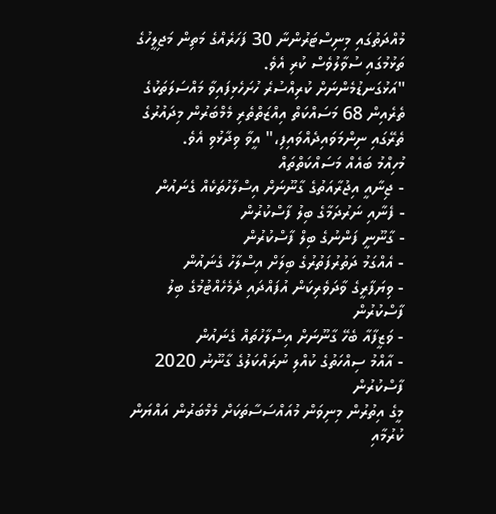މުއްދަތުގައި މިނިސްޓަރުންނާ 30 ފަހަރެއްގެ މަތިން މަޖިލީހުގެ ތަޅުމުގައި ސުވާލުވެސް ކުރި އެވެ.
"އަޅުގަނޑުމެންނަށް ކުރިއްސުރެ ހުށަހެޅިފައިވާ މައްސަލަތަކުގެ ތެރެއިން 68 މަސައްކަތް އިއްޒަތްތެރި މެމްބަރުން މިދައުރުގެ ތެރޭގައި ނިންމަވައިދެއްވައިފި،" އީވާ ވިދާޅުވި އެވެ.
މުހިއްމު ބައެއް މަސައްކަތްތައް
- ޖިނާއީ އިޖުރާއަތުގެ ގާނޫނަށް އިސްލާހުތަކެއް ގެނައުން
- ފެނާއި ނަރުދަމާގެ ބިލު ފާސްކުރުން
- ގާނޫނީ ފަންނުގެ ބިލް ފާސްކުރުން
- އެއްގަމު ދަތުރުފަތުރުގެ ބިލަށް އިސްލާހު ގެނައުން
- ވިޔަފާރީގެ ވާދަވެރިކަން އުފައްދައި ދެމެހެއްޓުމުގެ ބިލު ފާސްކުރުން
- ވަޒީފާއާ ބެހޭ ގާނޫނަށް އިސްލާހުތައް ގެނައުން
- އާއްމު ސިއްހަތުގެ ކުއްލި ނުރައްކަލުގެ ގާނޫނު 2020 ފާސްކުރުން
މީގެ އިތުރުން މިނިވަން މުއައްސަސާތަކަށް މެމްބަރުން އައްޔަން ކުރުމާއި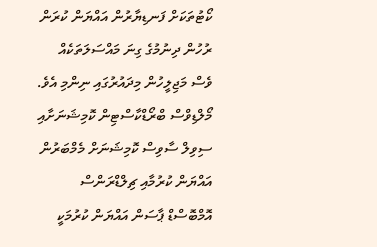ކޯޓުތަކަށް ފަނޑިޔާރުން އައްޔަން ކުރަން ރުހުން ދިނުމުގެ ގިނަ މައްސަލަތަކެއް ވެސް މަޖިލީހުން މިދައުރުގައި ނިންމި އެވެ. މޯލްޑިވްސް ބްރޯޑްކާސްޓިން ކޮމިޝަނަށާއި ސިވިލް ސާވިސް ކޮމިޝަނަށް މެމްބަރުން އައްޔަން ކުރުމާއި ޗިލްޑްރަންސް އޮމްބޮސްޑް ޕާސަން އައްޔަން ކުރުމަކީ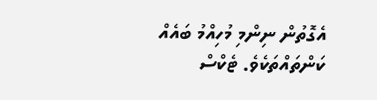އެގޮތުން ނިންމި މުހިއްމު ބައެއް ކަންތައްތަކެވެ. ޓެކްސް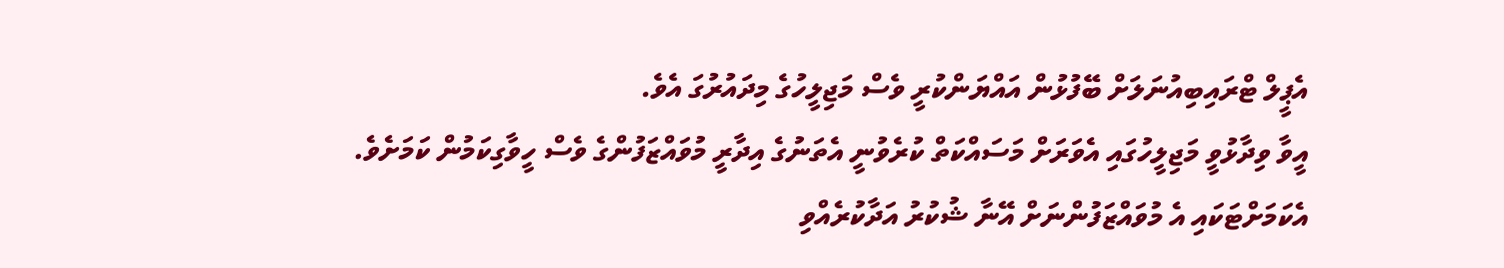އެޕީލް ޓްރައިބިއުނަލަށް ބޭފުޅުން އައްޔަންކުރީ ވެސް މަޖިލީހުގެ މިދައުރުގަ އެވެ.
އީވާ ވިދާޅުވީ މަޖިލީހުގައި އެވަރަށް މަސައްކަތް ކުރެވުނީ އެތަނުގެ އިދާރީ މުވައްޒަފުންގެ ވެސް ހީވާގިކަމުން ކަމަށެވެ. އެކަމަށްޓަކައި އެ މުވައްޒަފުންނަށް އޭނާ ޝުކުރު އަދާކުރެއްވި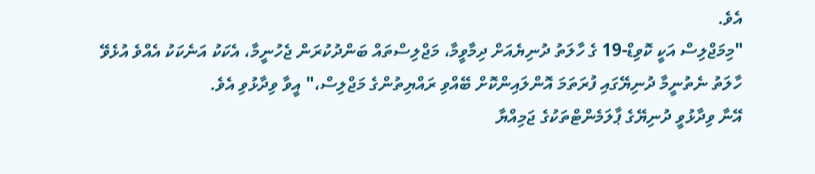އެވެ.
"މިމަޖްލިސް އަކީ ކޮވިޑް-19 ގެ ހާލަތު ދުނިޔެއަށް ދިމާވީމާ، މަޖްލިސްތައް ބަންދުކުރަން ޖެހުނީމާ، އެކަކު އަނެކަކު އެއްވެ އުޅެވޭ ހާލަތު ނެތުނީމާ ދުނިޔޭގައި ފުރަތަމަ އޮންލައިންކޮށް ބޭއްވި ރައްޔިތުންގެ މަޖްލިސް،" އީވާ ވިދާޅުވި އެވެ.
އޭނާ ވިދާޅުވީ ދުނިޔޭގެ ޕާލަމެންޓްތަކުގެ ޖަމިއްޔާ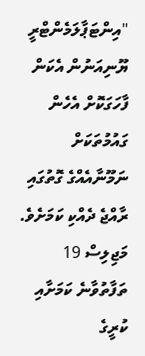"އިންޓަޕާލަމެންޓްރީ ޔޫނިއަނުން އެކަން ފާހަގަކޮށް އެހެން ގައުމުތަކަށް ނަމޫނާއެއްގެ ގޮތުގައި ރާއްޖެ ދެއްކި ކަމަށެވެ. މަޖިލިސް 19 ތަފާތުވާނެ ކަމަށާއި ކުރީގެ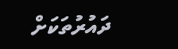ދައުރުތަކަށް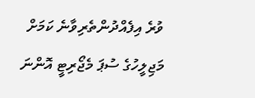ވުރެ އިފެއްދުންތެރިވާނެ ކަމަށް މަޖިލީހުގެ ސުޕަ މެޖޯރިޓީ އޮންނަ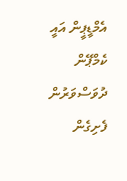އެމްޑީޕީން އައީ ކެމްޕޭން ދުވަސްވަރުން ފެށިގެން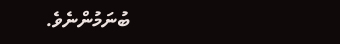ބުނަމުންނެވެ.